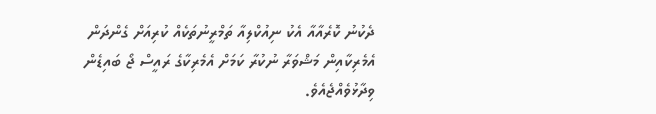ދެކުނު ކޮރެއާއާ އެކު ނިއުކްލިއާ ތަމްރީނުތަކެއް ކުރިއަށް ގެންދަން އެމެރިކާއިން މަޝްވަރާ ނުކުރާ ކަމަށް އެމެރިކާގެ ރައީސް ޖޯ ބައިޑެން ވިދާޅުވެއްޖެއެވެ.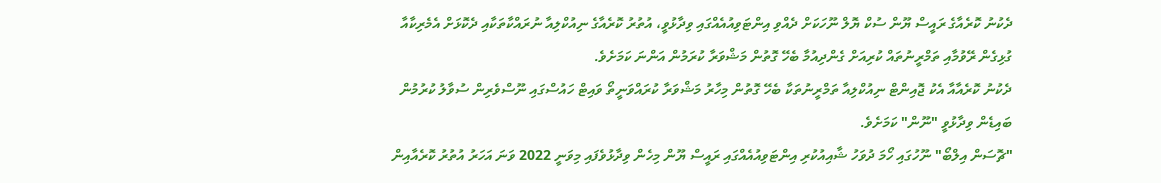ދެކުނު ކޮރެއާގެ ރައީސް ޔޫން ސުކް ޔޮލް ނޫހަކަށް ދެއްވި އިންޓަވިއުއެއްގައި ވިދާޅުވީ، އުތުރު ކޮރެއާގެ ނިއުކްލިއާ ނުރައްކާތަކާއި ދެކޮޅަށް އެމެރިކާއާ ގުޅިގެން ރޭވުމާއި ތަމްރީނުތައް ކުރިއަށް ގެންދިއުމާ ބެހޭ ގޮތުން މަޝްވަރާ ކުރަމުން އަންނަ ކަމަށެވެ.
ދެކުނު ކޮރެއާއާ އެކު ޖޮއިންޓް ނިއުކްލިއާ ތަމްރީނުތަކާ ބެހޭ ގޮތުން މިހާރު މަޝްވަރާ ކުރައްވަނީތޯ ވައިޓް ހައުސްގައި ނޫސްވެރިން ސުވާލު ކުރުމުން ބައިޑެން ވިދާޅުވީ "ނޫން" ކަމަށެވެ.
"ޗޮސަން އިލްބޯ" ނޫހުގައި ހޯމަ ދުވަހު ޝާއިއުކުރި އިންޓަވިއުއެއްގައި ރައީސް ޔޫން މިހެން ވިދާޅުވެފައި މިވަނީ 2022 ވަނަ އަހަރު އުތުރު ކޮރެއާއިން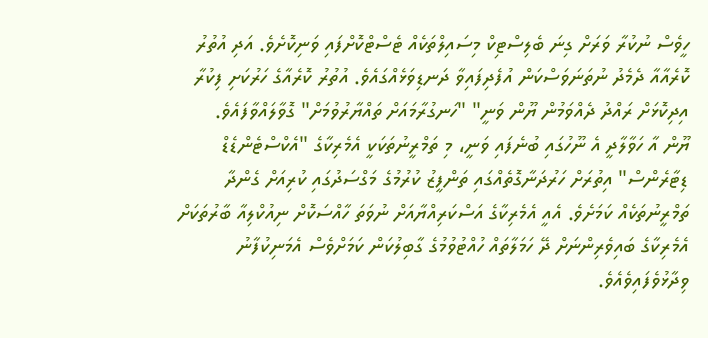ހީވެސް ނުކުރާ ވަރަށް ގިނަ ބެލިސްޓިކް މިސައިލްތަކެއް ޓެސްޓްކޮށްފައި ވަނިކޮށެވެ. އަދި އުތުރު ކޮރެއާއާ ދެމެދު ނުތަނަވަސްކަން އުފެދިފައިވާ ދަނޑިވަޅެއްގައެވެ. އުތުރު ކޮރެއާގެ ހަރުކަށި ފިކުރާ އިދިކޮޅަށް ރައްދު ދެއްވަމުން ޔޫން ވަނީ" "ހަނގުރާމައަށް ތައްޔާރުވުމަށް" ގޮވާލައްވާފައެވެ.
ޔޫން އާ ހަވާލާދީ އެ ނޫހުގައި ބުނެފައި ވަނީ، މި ތަމްރީނުތަކަކީ އެމެރިކާގެ "އެކްސްޓެންޑެޑް ޑިޓާރެންސް" އިތުރަށް ހަރުދަނާގޮތެއްގައި ތަންފީޒު ކުރުމުގެ މަގްސަދުގައި ކުރިއަށް ގެންދާ ތަމްރީނުތަކެއް ކަމަށެވެ. އެއީ އެމެރިކާގެ އަސްކަރިއްޔާއަށް ނުވަތަ ހާއްސަކޮށް ނިއުކްލިއާ ބާރުތަކަށް އެމެރިކާގެ ބައިވެރިންނަށް ދޭ ހަމަލާތައް ހުއްޓުވުމުގެ ގާބިލުކަން ކަމަށްވެސް އެމަނިކުފާނު ވިދާޅުވެފައިވެއެވެ.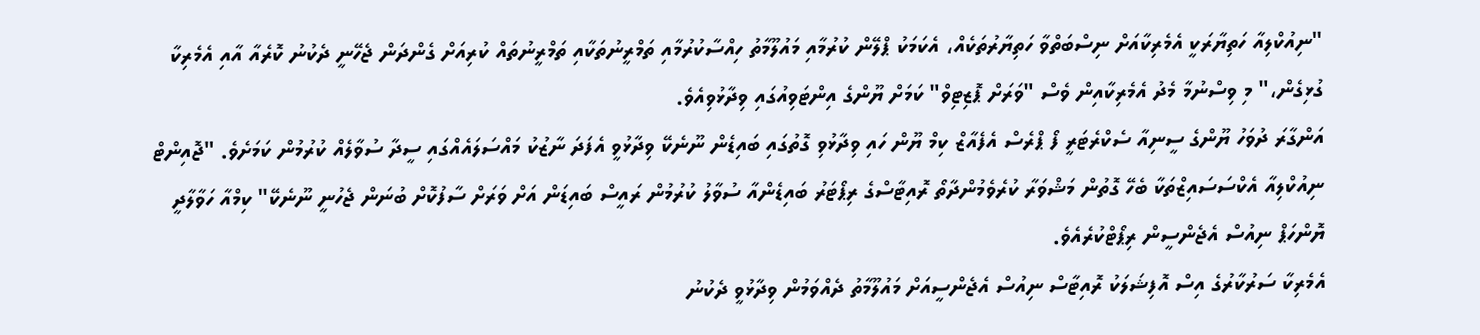"ނިއުކްލިއާ ހަތިޔާރަކީ އެމެރިކާއަށް ނިސްބަތްވާ ހަތިޔާރުތަކެއް، އެކަމަކު ޕްލޭން ކުރުމާއި މައުލޫމާތު ހިއްސާކުރުމާއި ތަމްރީނުތަކާއި ތަމްރީނުތައް ކުރިއަށް ގެންދަން ޖެހޭނީ ދެކުނު ކޮރެއާ އާއި އެމެރިކާ ގުޅިގެން،" މި ވިސްނުމާ މެދު އެމެރިކާއިން ވެސް "ވަރަށް ޕޮޒިޓިވް" ކަމަށް ޔޫންގެ އިންޓަވިއުގައި ވިދާޅުވިއެވެ.
އަންގާރަ ދުވަހު ޔޫންގެ ސީނިއާ ސެކްރެޓަރީ ފޯ ޕްރެސް އެފެއާޒް ކިމް ޔޫން ހައި ވިދާޅުވި ގޮތުގައި ބައިޑެން ނޫނެކޭ ވިދާޅުވީ އެފަދަ ނާޒުކު މައްސަލައެއްގައި ސީދާ ސުވާލެއް ކުރުމުން ކަމަށެވެ. "ޖޮއިންޓް ނިއުކްލިއާ އެކްސަސައިޒްތަކާ ބެހޭ ގޮތުން މަޝްވަރާ ކުރެވެމުންދާތޯ ރޮއިޓާސްގެ ރިޕޯޓަރު ބައިޑެންއާ ސުވާލު ކުރުމުން ރައީސް ބައިޑަން އަށް ވަރަށް ސާފުކޮށް ބުނަން ޖެހުނީ ނޫނެކޭ" ކިމްއާ ހަވާލާދީ ޔޮންހަޕް ނިއުސް އެޖެންސީން ރިޕޯޓްކުރެއެވެ.
އެމެރިކާ ސަރުކާރުގެ އިސް އޮފިޝަލަކު ރޮއިޓާސް ނިއުސް އެޖެންސީއަށް މައުލޫމާތު ދެއްވަމުން ވިދާޅުވީ ދެކުނު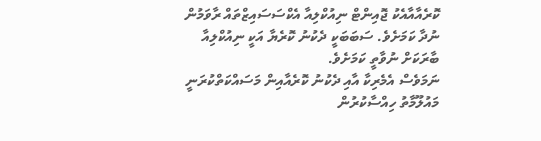ކޮރެއާއާއެކު ޖޮއިންޓް ނިއުކްލިއާ އެކްސަސައިޒްތައް ރާވަމުން ނުދާ ކަމަށެވެ. ސަބަބަކީ ދެކުނު ކޮރެޔާ އަކީ ނިއުކްލިއާ ބާރަކަށް ނުވާތީ ކަމަށެވެ.
ނަމަވެސް އެމެރިކާ އާއި ދެކުނު ކޮރެއާއިން މަސައްކަތްކުރަނީ މައުލޫމާތު ހިއްސާކުރުން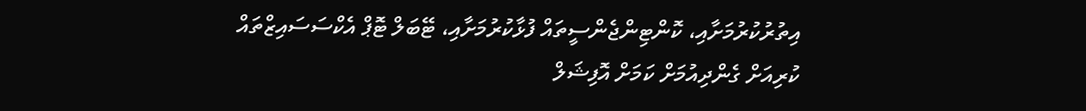އިތުރުކުރުމަށާއި، ކޮންޓިންޖެންސީތައް ފުޅާކުރުމަށާއި، ޓޭބަލް ޓޮޕް އެކްސަސައިޒްތައް ކުރިއަށް ގެންދިއުމަށް ކަމަށް އޮފިޝަލް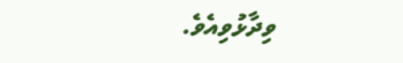ވިދާޅުވިއެވެ.